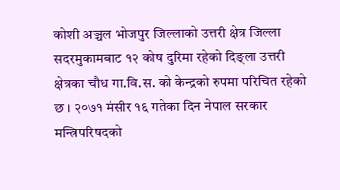कोशी अञ्चल भोजपुर जिल्लाको उत्तरी क्षेत्र जिल्ला सदरमुकामबाट १२ कोष दुरिमा रहेको दिङ्ला उत्तरी क्षेत्रका चौध गा.वि.स. को केन्द्रको रुपमा परिचित रहेको छ । २०७१ मंसीर १६ गतेका दिन नेपाल सरकार मन्त्रिपरिषदको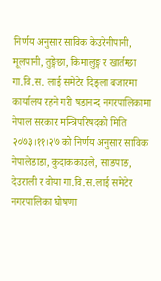निर्णय अनुसार साविक केउरेनीपानी, मूलपानी, तुङ्गेछा, किमालुङ्ग र खार्तम्छा गा.वि.स. लाई समेटेर दिङ्ला बजारमा कार्यालय रहने गरी षडानन्द नगरपालिकामा नेपाल सरकार मन्त्रिपरिषदको मिति २०७३।११।२७ को निर्णय अनुसार साविक नेपालेडाडा, कुदाककाउले, साङपाङ, देउराली र वोया गा.वि.स.लाई समेटेर नगरपालिका घोषणा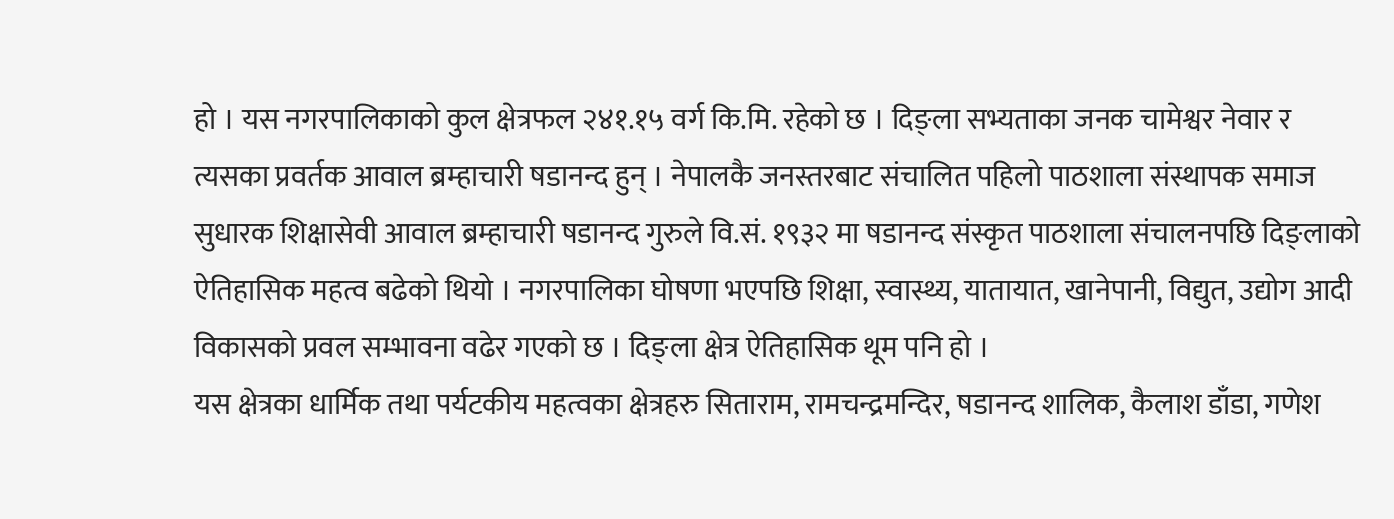हो । यस नगरपालिकाको कुल क्षेत्रफल २४१.१५ वर्ग कि.मि. रहेको छ । दिङ्ला सभ्यताका जनक चामेश्वर नेवार र त्यसका प्रवर्तक आवाल ब्रम्हाचारी षडानन्द हुन् । नेपालकै जनस्तरबाट संचालित पहिलो पाठशाला संस्थापक समाज सुधारक शिक्षासेवी आवाल ब्रम्हाचारी षडानन्द गुरुले वि.सं. १९३२ मा षडानन्द संस्कृत पाठशाला संचालनपछि दिङ्लाको ऐतिहासिक महत्व बढेको थियो । नगरपालिका घोषणा भएपछि शिक्षा, स्वास्थ्य, यातायात, खानेपानी, विद्युत, उद्योग आदी विकासको प्रवल सम्भावना वढेर गएको छ । दिङ्ला क्षेत्र ऐतिहासिक थूम पनि हो ।
यस क्षेत्रका धार्मिक तथा पर्यटकीय महत्वका क्षेत्रहरु सिताराम, रामचन्द्रमन्दिर, षडानन्द शालिक, कैलाश डाँडा, गणेश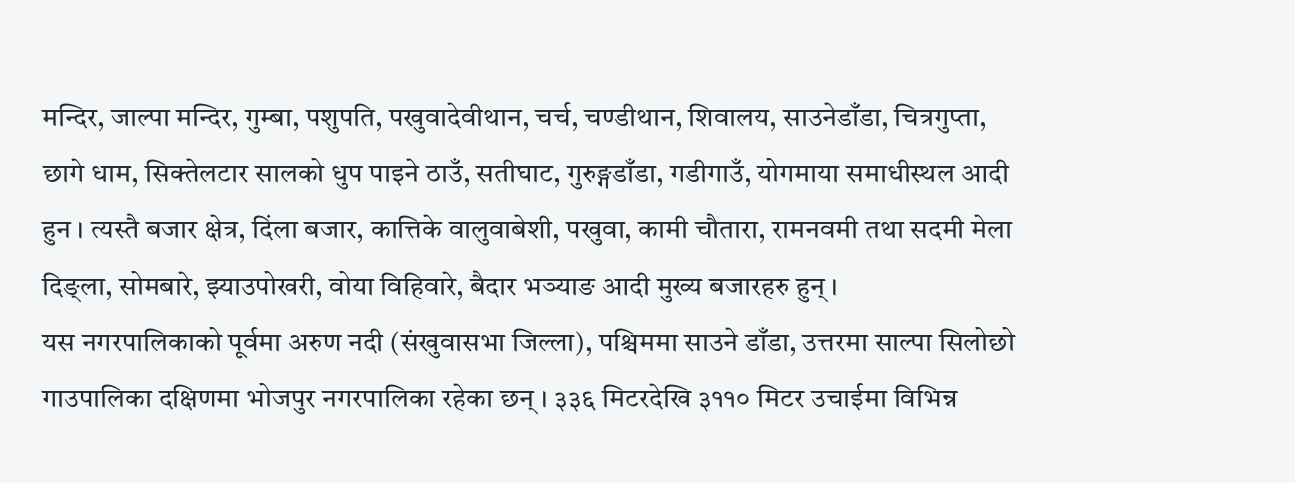मन्दिर, जाल्पा मन्दिर, गुम्बा, पशुपति, पखुवादेवीथान, चर्च, चण्डीथान, शिवालय, साउनेडाँडा, चित्रगुप्ता, छागे धाम, सिक्तेलटार सालको धुप पाइने ठाउँ, सतीघाट, गुरुङ्गडाँडा, गडीगाउँ, योगमाया समाधीस्थल आदी हुन । त्यस्तै बजार क्षेत्र, दिंला बजार, कात्तिके वालुवाबेशी, पखुवा, कामी चौतारा, रामनवमी तथा सदमी मेला दिङ्ला, सोमबारे, झ्याउपोखरी, वोया विहिवारे, बैदार भञ्याङ आदी मुख्य बजारहरु हुन् ।
यस नगरपालिकाको पूर्वमा अरुण नदी (संखुवासभा जिल्ला), पश्चिममा साउने डाँडा, उत्तरमा साल्पा सिलोछो गाउपालिका दक्षिणमा भोजपुर नगरपालिका रहेका छन् । ३३६ मिटरदेखि ३११० मिटर उचाईमा विभिन्न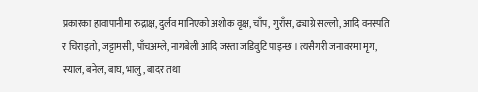प्रकारका हावापानीमा रुद्राक्ष, दुर्लव मानिएको अशोक वृक्ष, चाँप, गुराँस, ढ्याग्रे सल्लो, आदि वनस्पति र चिराइतो, जट्टामसी, पाँचअम्ले, नागबेली आदि जस्ता जडिवुटि पाइन्छ । त्यसैगरी जनावरमा मृग, स्याल, बनेल, बाघ, भालु, बादर तथा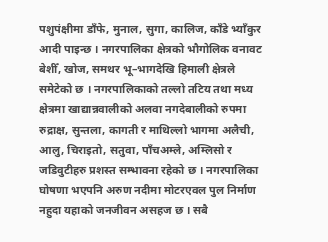पशुपंक्षीमा डाँफे, मुनाल, सुगा, कालिज, काँडे भ्याँकुर आदी पाइन्छ । नगरपालिका क्षेत्रको भौगोलिक वनावट बेशीँ, खोज, समथर भू–भागदेखि हिमाली क्षेत्रले समेटेको छ । नगरपालिकाको तल्लो तटिय तथा मध्य क्षेत्रमा खाद्यान्नवालीको अलवा नगदेबालीको रुपमा रुद्राक्ष, सुन्तला, कागती र माथिल्लो भागमा अलैची, आलु, चिराइतो, सतुवा, पाँचअम्ले, अम्लिसो र जडिवुटीहरु प्रशस्त सम्भावना रहेको छ । नगरपालिका घोषणा भएपनि अरुण नदीमा मोटरएवल पुल निर्माण नहुदा यहाको जनजीवन असहज छ । सबै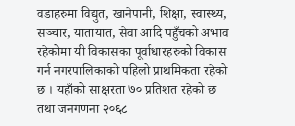वडाहरुमा विद्युत, खानेपानी, शिक्षा, स्वास्थ्य, सञ्चार, यातायात, सेवा आदि पहुँचको अभाव रहेकोमा यी विकासका पूर्वाधारहरुको विकास गर्न नगरपालिकाको पहिलो प्राथमिकता रहेको छ । यहाँको साक्षरता ७० प्रतिशत रहेको छ तथा जनगणना २०६८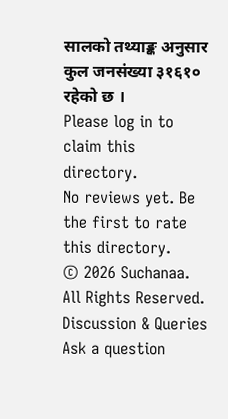सालको तथ्याङ्क अनुसार कुल जनसंख्या ३१६१० रहेको छ ।
Please log in to claim this directory.
No reviews yet. Be the first to rate this directory.
© 2026 Suchanaa. All Rights Reserved.
Discussion & Queries
Ask a question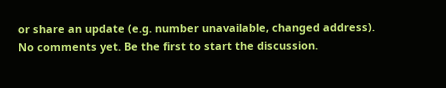or share an update (e.g. number unavailable, changed address).
No comments yet. Be the first to start the discussion.